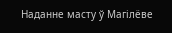Наданне масту ў Магілёве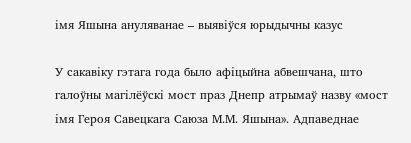імя Яшына ануляванае – выявіўся юрыдычны казус

У сакавіку гэтага года было афіцыйна абвешчана, што галоўны магілёўскі мост праз Днепр атрымаў назву «мост імя Героя Савецкага Саюза М.М. Яшына». Адпаведнае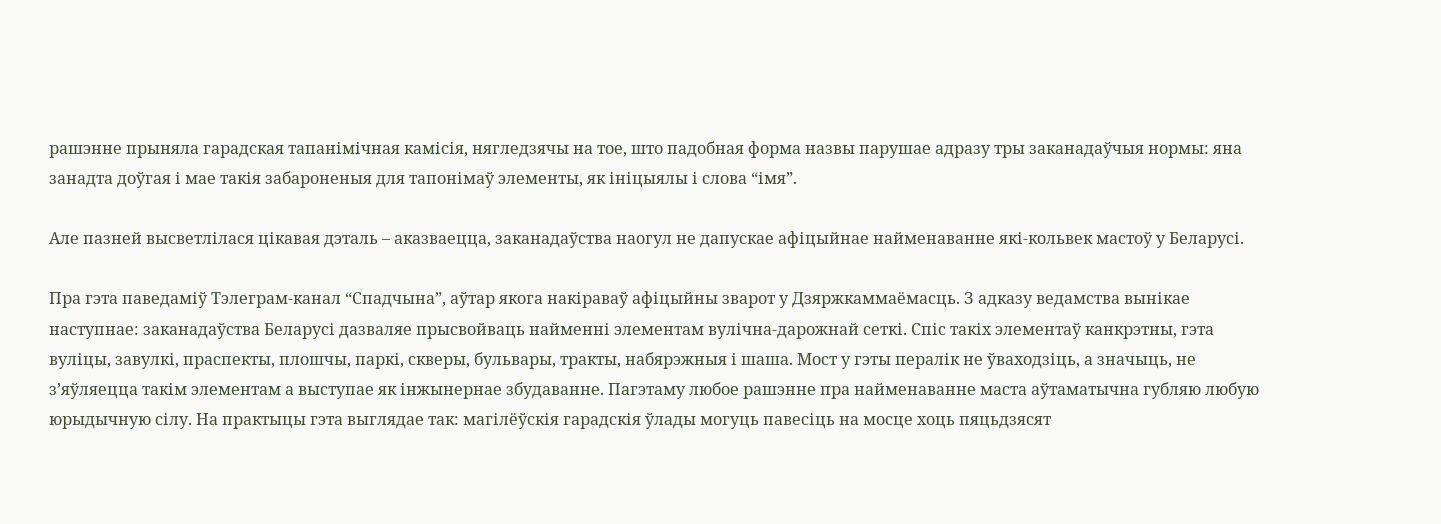рашэнне прыняла гарадская тапанімічная камісія, нягледзячы на тое, што падобная форма назвы парушае адразу тры заканадаўчыя нормы: яна занадта доўгая і мае такія забароненыя для тапонімаў элементы, як ініцыялы і слова “імя”.

Але пазней высветлілася цікавая дэталь – аказваецца, заканадаўства наогул не дапускае афіцыйнае найменаванне які-кольвек мастоў у Беларусі.

Пра гэта паведаміў Тэлеграм-канал “Спадчына”, аўтар якога накіраваў афіцыйны зварот у Дзяржкаммаёмасць. З адказу ведамства вынікае наступнае: заканадаўства Беларусі дазваляе прысвойваць найменні элементам вулічна-дарожнай сеткі. Спіс такіх элементаў канкрэтны, гэта вуліцы, завулкі, праспекты, плошчы, паркі, скверы, бульвары, тракты, набярэжныя і шаша. Мост у гэты пералік не ўваходзіць, а значыць, не з’яўляецца такім элементам а выступае як інжынернае збудаванне. Пагэтаму любое рашэнне пра найменаванне маста аўтаматычна губляю любую юрыдычную сілу. На практыцы гэта выглядае так: магілёўскія гарадскія ўлады могуць павесіць на мосце хоць пяцьдзясят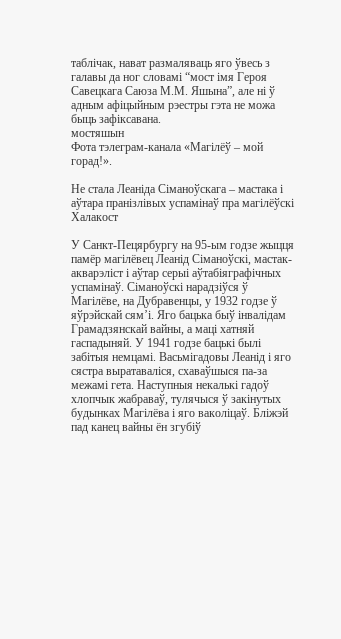таблічак, нават размаляваць яго ўвесь з галавы да ног словамі “мост імя Героя Савецкага Саюза М.М. Яшына”, але ні ў адным афіцыйным рэестры гэта не можа быць зафіксавана.
мостяшын
Фота тэлеграм-канала «Магілёў – мой горад!».

Не стала Леаніда Сіманоўскага – мастака і аўтара пранізлівых успамінаў пра магілёўскі Халакост

У Санкт-Пецярбургу на 95-ым годзе жыцця памёр магілёвец Леанід Сіманоўскі, мастак-акварэліст і аўтар серыі аўтабіяграфічных успамінаў. Сіманоўскі нарадзіўся ў Магілёве, на Дубравенцы, у 1932 годзе ў яўрэйскай сям’і. Яго бацька быў інвалідам Грамадзянскай вайны, а маці хатняй гаспадыняй. У 1941 годзе бацькі былі забітыя немцамі. Васьмігадовы Леанід і яго сястра выратаваліся, схаваўшыся па-за межамі гета. Наступныя некалькі гадоў хлопчык жабраваў, тулячыся ў закінутых будынках Магілёва і яго ваколіцаў. Бліжэй пад канец вайны ён згубіў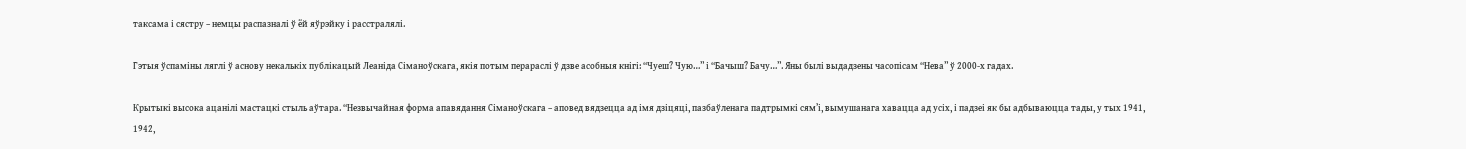таксама і сястру – немцы распазналі ў ёй яўрэйку і расстралялі.

Гэтыя ўспаміны ляглі ў аснову некалькіх публікацый Леаніда Сіманоўскага, якія потым перараслі ў дзве асобныя кнігі: “Чуеш? Чую…” і “Бачыш? Бачу…”. Яны былі выдадзены часопісам “Нева” ў 2000-х гадах.

Крытыкі высока ацанілі мастацкі стыль аўтара. “Незвычайная форма апавядання Сіманоўскага – аповед вядзецца ад імя дзіцяці, пазбаўленага падтрымкі сям’і, вымушанага хавацца ад усіх, і падзеі як бы адбываюцца тады, у тых 1941, 1942,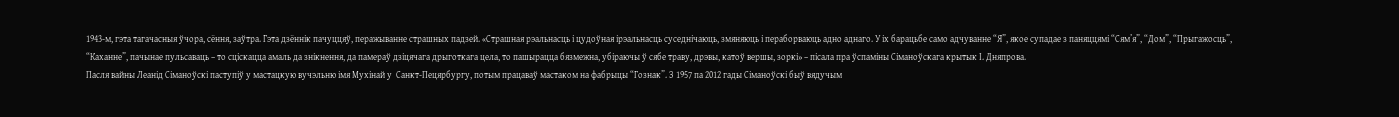1943-м, гэта тагачасныя ўчора, сёння, заўтра. Гэта дзённік пачуццяў, перажыванне страшных падзей. «Страшная рэальнасць і цудоўная ірэальнасць суседнічаюць, змяняюць і пераборваюць адно аднаго. У іх барацьбе само адчуванне “Я”, якое супадае з паняццямі “Сям’я”, “Дом”, “Прыгажосць”, “Каханне”, пачынае пульсаваць – то сціскацца амаль да знікнення, да памераў дзіцячага дрыготкага цела, то пашырацца бязмежна, убіраючы ў сябе траву, дрэвы, катоў вершы, зоркі» – пісала пра ўспаміны Сіманоўскага крытык І. Дняпрова.
Пасля вайны Леанід Сіманоўскі паступіў у мастацкую вучэльню імя Мухінай у  Санкт-Пецярбургу, потым працаваў мастаком на фабрыцы “Гознак”. З 1957 па 2012 гады Сіманоўскі быў вядучым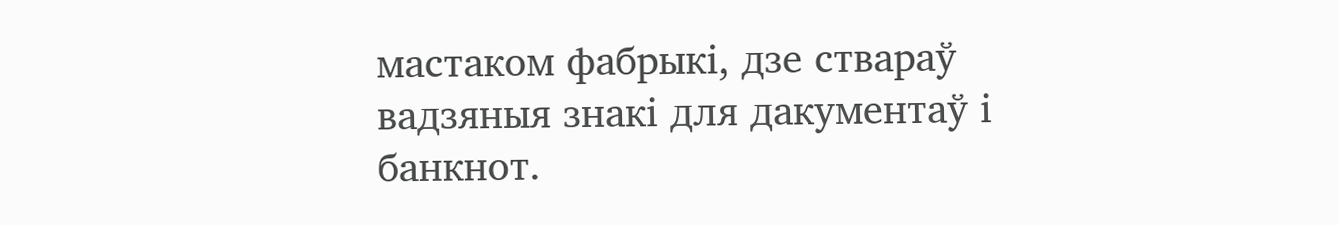мастаком фабрыкі, дзе ствараў вадзяныя знакі для дакументаў і банкнот.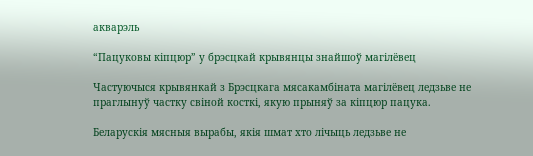акварэль

“Пацуковы кіпцюр” у брэсцкай крывянцы знайшоў магілёвец

Частуючыся крывянкай з Брэсцкага мясакамбіната магілёвец ледзьве не праглынуў частку свіной косткі, якую прыняў за кіпцюр пацука.

Беларускія мясныя вырабы, якія шмат хто лічыць ледзьве не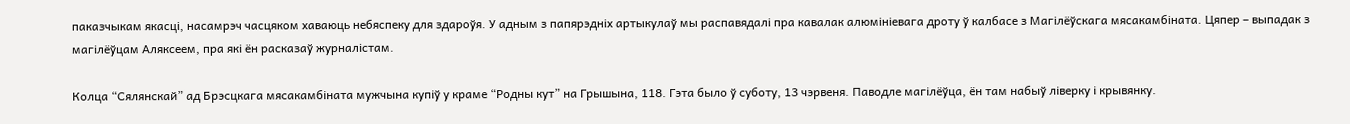паказчыкам якасці, насамрэч часцяком хаваюць небяспеку для здароўя. У адным з папярэдніх артыкулаў мы распавядалі пра кавалак алюмініевага дроту ў калбасе з Магілёўскага мясакамбіната. Цяпер – выпадак з магілёўцам Аляксеем, пра які ён расказаў журналістам.

Колца “Сялянскай” ад Брэсцкага мясакамбіната мужчына купіў у краме “Родны кут” на Грышына, 118. Гэта было ў суботу, 13 чэрвеня. Паводле магілёўца, ён там набыў ліверку і крывянку.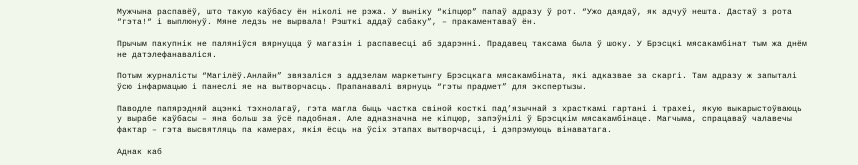Мужчына распавёў, што такую каўбасу ён ніколі не рэжа. У выніку “кіпцюр” папаў адразу ў рот. “Ужо даядаў, як адчуў нешта. Дастаў з рота “гэта!“ і выплюнуў. Мяне ледзь не вырвала! Рэшткі аддаў сабаку”, – пракаментаваў ён.

Прычым пакупнік не паляніўся вярнуцца ў магазін і распавесці аб здарэнні. Прадавец таксама была ў шоку. У Брэсцкі мясакамбінат тым жа днём не датэлефанаваліся.

Потым журналісты “Магілёў.Анлайн” звязаліся з аддзелам маркетынгу Брэсцкага мясакамбіната, які адказвае за скаргі. Там адразу ж запыталі ўсю інфармацыю і панеслі яе на вытворчасць. Прапанавалі вярнуць “гэты прадмет” для экспертызы.

Паводле папярэдняй ацэнкі тэхнолагаў, гэта магла быць частка свіной косткі пад’язычнай з храсткамі гартані і трахеі, якую выкарыстоўваюць у вырабе каўбасы – яна больш за ўсё падобная. Але адназначна не кіпцюр, запэўнілі ў Брэсцкім мясакамбінаце. Магчыма, спрацаваў чалавечы фактар – гэта высвятляць па камерах, якія ёсць на ўсіх этапах вытворчасці, і дэпрэмуюць вінаватага.

Аднак каб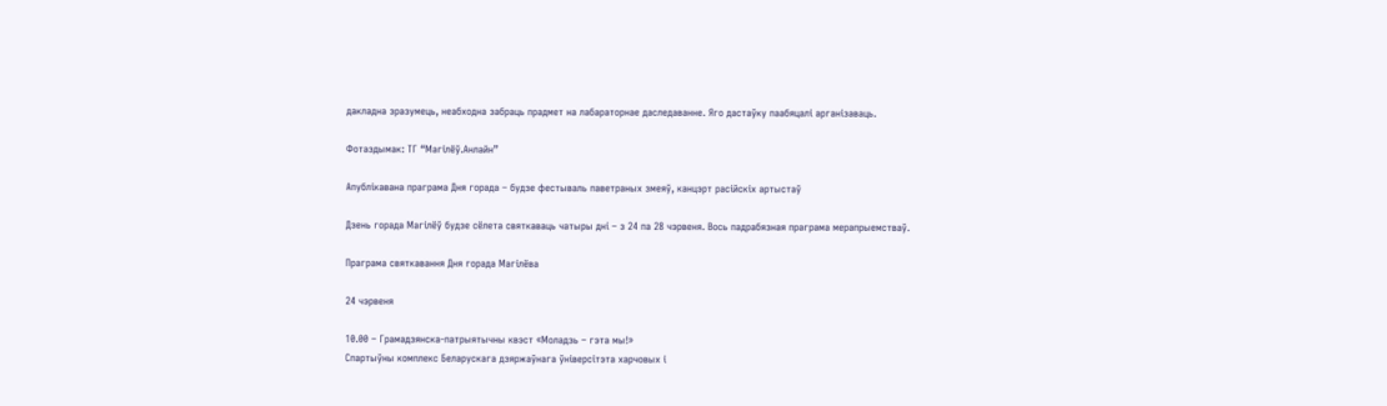дакладна зразумець, неабходна забраць прадмет на лабараторнае даследаванне. Яго дастаўку паабяцалі арганізаваць.

Фотаздымак: ТГ “Магілёў.Анлайн”

Апублікавана праграма Дня горада – будзе фестываль паветраных змеяў, канцэрт расійскіх артыстаў

Дзень горада Магілёў будзе сёлета святкаваць чатыры дні – з 24 па 28 чэрвеня. Вось падрабязная праграма мерапрыемстваў.

Праграма святкавання Дня горада Магілёва

24 чэрвеня

10.00 – Грамадзянска-патрыятычны квэст «Моладзь – гэта мы!»
Спартыўны комплекс Беларускага дзяржаўнага ўніверсітэта харчовых і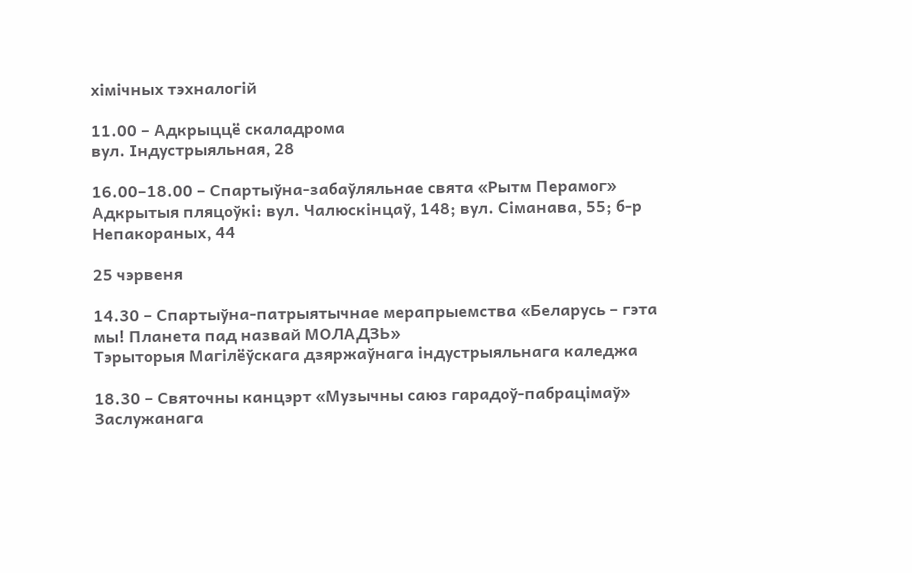хімічных тэхналогій

11.00 – Адкрыццё скаладрома
вул. Індустрыяльная, 28

16.00–18.00 – Спартыўна-забаўляльнае свята «Рытм Перамог»
Адкрытыя пляцоўкі: вул. Чалюскінцаў, 148; вул. Сіманава, 55; б-р Непакораных, 44

25 чэрвеня

14.30 – Спартыўна-патрыятычнае мерапрыемства «Беларусь – гэта мы! Планета пад назвай МОЛАДЗЬ»
Тэрыторыя Магілёўскага дзяржаўнага індустрыяльнага каледжа

18.30 – Святочны канцэрт «Музычны саюз гарадоў-пабрацімаў» Заслужанага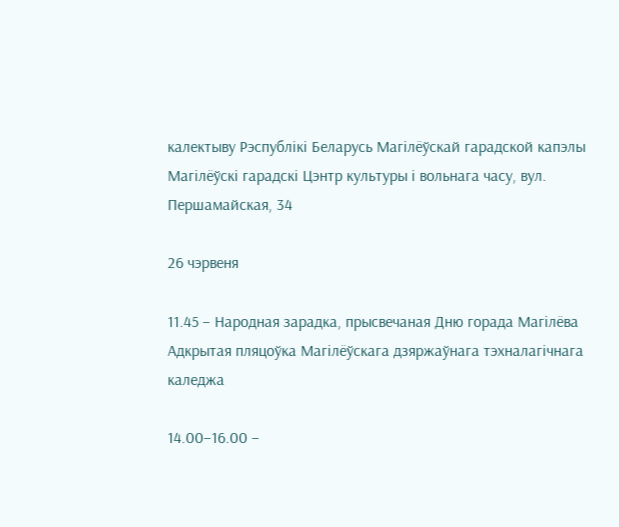калектыву Рэспублікі Беларусь Магілёўскай гарадской капэлы
Магілёўскі гарадскі Цэнтр культуры і вольнага часу, вул. Першамайская, 34

26 чэрвеня

11.45 – Народная зарадка, прысвечаная Дню горада Магілёва
Адкрытая пляцоўка Магілёўскага дзяржаўнага тэхналагічнага каледжа

14.00–16.00 –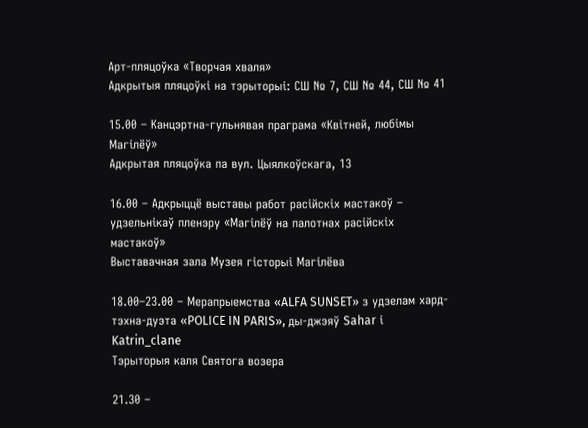Арт-пляцоўка «Творчая хваля»
Адкрытыя пляцоўкі на тэрыторыі: СШ № 7, СШ № 44, СШ № 41

15.00 – Канцэртна-гульнявая праграма «Квітней, любімы Магілёў»
Адкрытая пляцоўка па вул. Цыялкоўскага, 13

16.00 – Адкрыццё выставы работ расійскіх мастакоў – удзельнікаў пленэру «Магілёў на палотнах расійскіх мастакоў»
Выставачная зала Музея гісторыі Магілёва

18.00–23.00 – Мерапрыемства «ALFA SUNSET» з удзелам хард-тэхна-дуэта «POLICE IN PARIS», ды-джэяў Sahar і Katrin_clane
Тэрыторыя каля Святога возера

21.30 –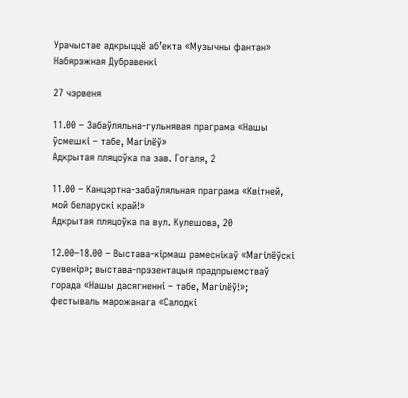Урачыстае адкрыццё аб’екта «Музычны фантан»
Набярэжная Дубравенкі

27 чэрвеня

11.00 – Забаўляльна-гульнявая праграма «Нашы ўсмешкі – табе, Магілёў»
Адкрытая пляцоўка па зав. Гогаля, 2

11.00 – Канцэртна-забаўляльная праграма «Квітней, мой беларускі край!»
Адкрытая пляцоўка па вул. Кулешова, 20

12.00–18.00 – Выстава-кірмаш рамеснікаў «Магілёўскі сувенір»; выстава-прэзентацыя прадпрыемстваў горада «Нашы дасягненні – табе, Магілёў!»; фестываль марожанага «Салодкі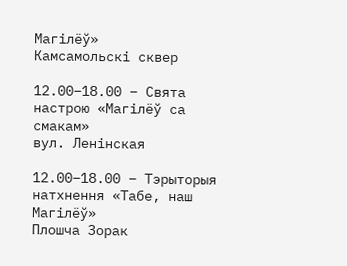Магілёў»
Камсамольскі сквер

12.00–18.00 – Свята настрою «Магілёў са смакам»
вул. Ленінская

12.00–18.00 – Тэрыторыя натхнення «Табе, наш Магілёў»
Плошча Зорак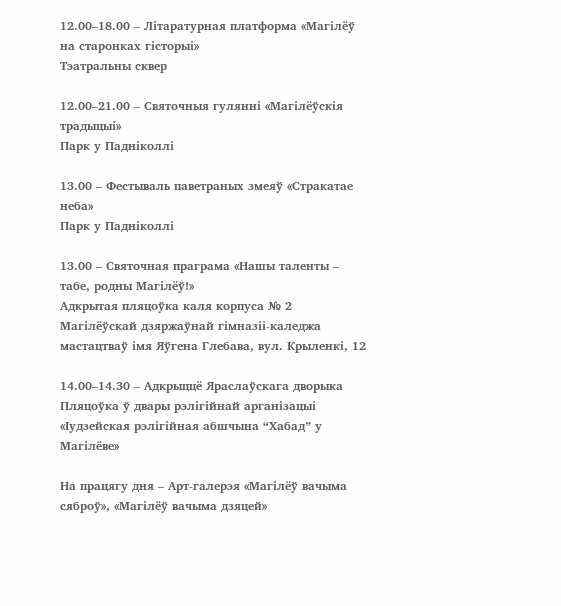12.00–18.00 – Літаратурная платформа «Магілёў на старонках гісторыі»
Тэатральны сквер

12.00–21.00 – Святочныя гулянні «Магілёўскія традыцыі»
Парк у Падніколлі

13.00 – Фестываль паветраных змеяў «Стракатае неба»
Парк у Падніколлі

13.00 – Святочная праграма «Нашы таленты – табе, родны Магілёў!»
Адкрытая пляцоўка каля корпуса № 2 Магілёўскай дзяржаўнай гімназіі-каледжа мастацтваў імя Яўгена Глебава, вул. Крыленкі, 12

14.00–14.30 – Адкрыццё Яраслаўскага дворыка
Пляцоўка ў двары рэлігійнай арганізацыі «Іудзейская рэлігійная абшчына “Хабад” у Магілёве»

На працягу дня – Арт-галерэя «Магілёў вачыма сяброў», «Магілёў вачыма дзяцей»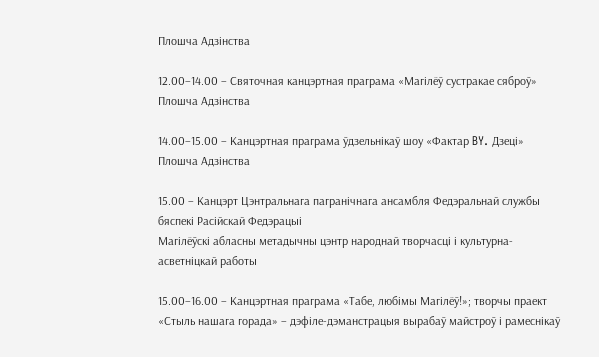Плошча Адзінства

12.00–14.00 – Святочная канцэртная праграма «Магілёў сустракае сяброў»
Плошча Адзінства

14.00–15.00 – Канцэртная праграма ўдзельнікаў шоу «Фактар BY. Дзеці»
Плошча Адзінства

15.00 – Канцэрт Цэнтральнага пагранічнага ансамбля Федэральнай службы бяспекі Расійскай Федэрацыі
Магілёўскі абласны метадычны цэнтр народнай творчасці і культурна-асветніцкай работы

15.00–16.00 – Канцэртная праграма «Табе, любімы Магілёў!»; творчы праект «Стыль нашага горада» – дэфіле-дэманстрацыя вырабаў майстроў і рамеснікаў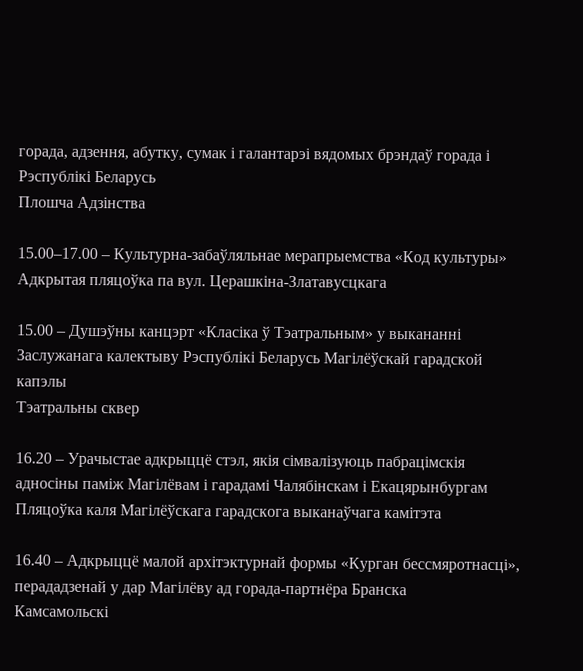горада, адзення, абутку, сумак і галантарэі вядомых брэндаў горада і Рэспублікі Беларусь
Плошча Адзінства

15.00–17.00 – Культурна-забаўляльнае мерапрыемства «Код культуры»
Адкрытая пляцоўка па вул. Церашкіна-Златавусцкага

15.00 – Душэўны канцэрт «Класіка ў Тэатральным» у выкананні Заслужанага калектыву Рэспублікі Беларусь Магілёўскай гарадской капэлы
Тэатральны сквер

16.20 – Урачыстае адкрыццё стэл, якія сімвалізуюць пабрацімскія адносіны паміж Магілёвам і гарадамі Чалябінскам і Екацярынбургам
Пляцоўка каля Магілёўскага гарадскога выканаўчага камітэта

16.40 – Адкрыццё малой архітэктурнай формы «Курган бессмяротнасці», перададзенай у дар Магілёву ад горада-партнёра Бранска
Камсамольскі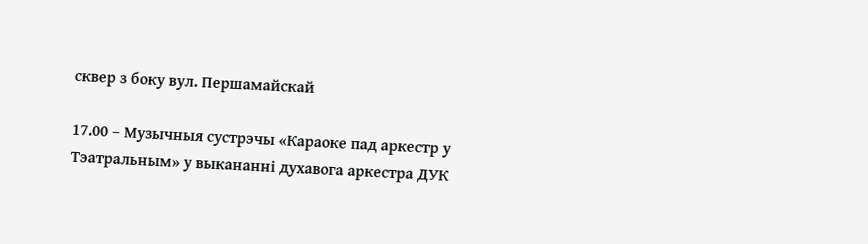сквер з боку вул. Першамайскай

17.00 – Музычныя сустрэчы «Караоке пад аркестр у Тэатральным» у выкананні духавога аркестра ДУК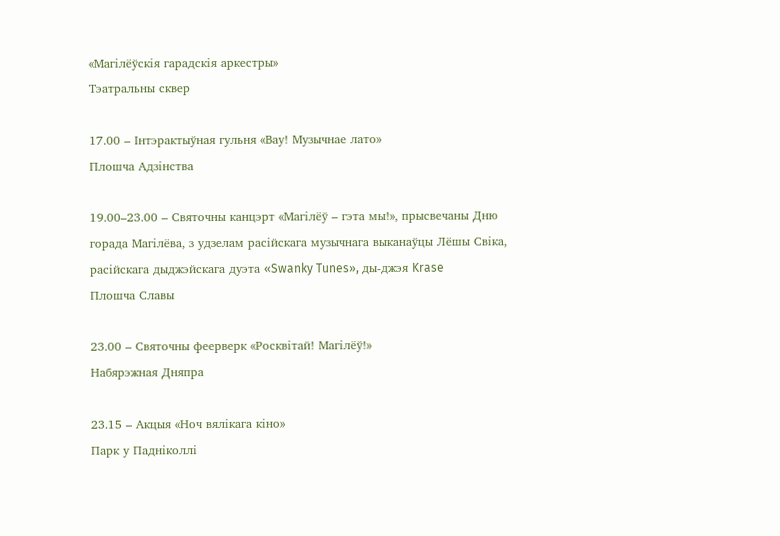«Магілёўскія гарадскія аркестры»
Тэатральны сквер

17.00 – Інтэрактыўная гульня «Вау! Музычнае лато»
Плошча Адзінства

19.00–23.00 – Святочны канцэрт «Магілёў – гэта мы!», прысвечаны Дню горада Магілёва, з удзелам расійскага музычнага выканаўцы Лёшы Свіка, расійскага дыджэйскага дуэта «Swanky Tunes», ды-джэя Krase
Плошча Славы

23.00 – Святочны феерверк «Росквітай! Магілёў!»
Набярэжная Дняпра

23.15 – Акцыя «Ноч вялікага кіно»
Парк у Падніколлі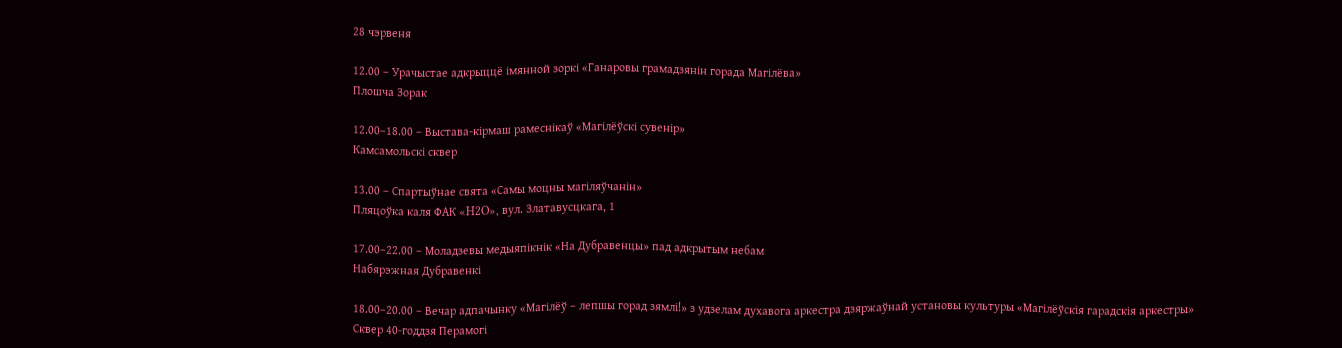28 чэрвеня

12.00 – Урачыстае адкрыццё імянной зоркі «Ганаровы грамадзянін горада Магілёва»
Плошча Зорак

12.00–18.00 – Выстава-кірмаш рамеснікаў «Магілёўскі сувенір»
Камсамольскі сквер

13.00 – Спартыўнае свята «Самы моцны магіляўчанін»
Пляцоўка каля ФАК «H2O», вул. Златавусцкага, 1

17.00–22.00 – Моладзевы медыяпікнік «На Дубравенцы» пад адкрытым небам
Набярэжная Дубравенкі

18.00–20.00 – Вечар адпачынку «Магілёў – лепшы горад зямлі!» з удзелам духавога аркестра дзяржаўнай установы культуры «Магілёўскія гарадскія аркестры»
Сквер 40-годдзя Перамогі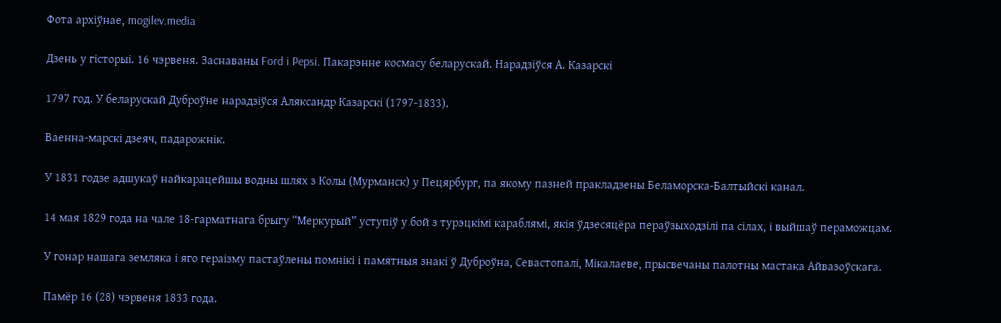Фота архіўнае, mogilev.media

Дзень у гісторыі. 16 чэрвеня. Заснаваны Ford i Pepsi. Пакарэнне космасу беларускай. Нарадзіўся А. Казарскі

1797 год. У беларускай Дуброўне нарадзіўся Аляксандр Казарскі (1797-1833).

Ваенна-марскі дзеяч, падарожнік.

У 1831 годзе адшукаў найкарацейшы водны шлях з Колы (Мурманск) у Пецярбург, па якому пазней пракладзены Беламорска-Балтыйскі канал.

14 мая 1829 года на чале 18-гарматнага брыгу “Меркурый” уступіў у бой з турэцкімі караблямі, якія ўдзесяцёра пераўзыходзілі па сілах, і выйшаў пераможцам.

У гонар нашага земляка і яго гераізму пастаўлены помнікі і памятныя знакі ў Дуброўна, Севастопалі, Мікалаеве, прысвечаны палотны мастака Айвазоўскага.

Памёр 16 (28) чэрвеня 1833 года.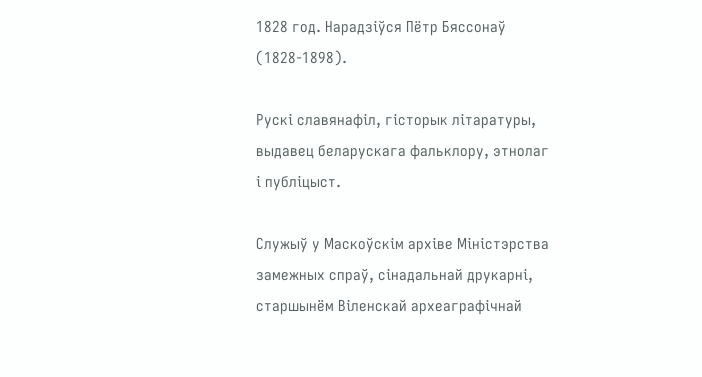1828 год. Нарадзіўся Пётр Бяссонаў (1828-1898).

Рускі славянафіл, гісторык літаратуры, выдавец беларускага фальклору, этнолаг і публіцыст.

Служыў у Маскоўскім архіве Міністэрства замежных спраў, сінадальнай друкарні, старшынём Віленскай археаграфічнай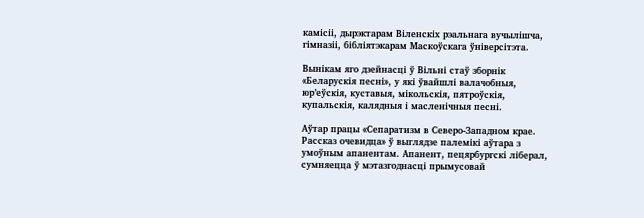камісіі, дырэктарам Віленскіх рэальнага вучылішча, гімназіі, бібліятэкарам Маскоўскага ўніверсітэта.

Вынікам яго дзейнасці ў Вільні стаў зборнік «Беларускія песні», у які ўвайшлі валачобныя, юр’еўскія, куставыя, мікольскія, пятроўскія, купальскія, калядныя і масленічныя песні.

Аўтар працы «Сепаратизм в Северо-Западном крае. Рассказ очевидца» ў выглядзе палемікі аўтара з умоўным апанентам. Апанент, пецярбургскі ліберал, сумняецца ў мэтазгоднасці прымусовай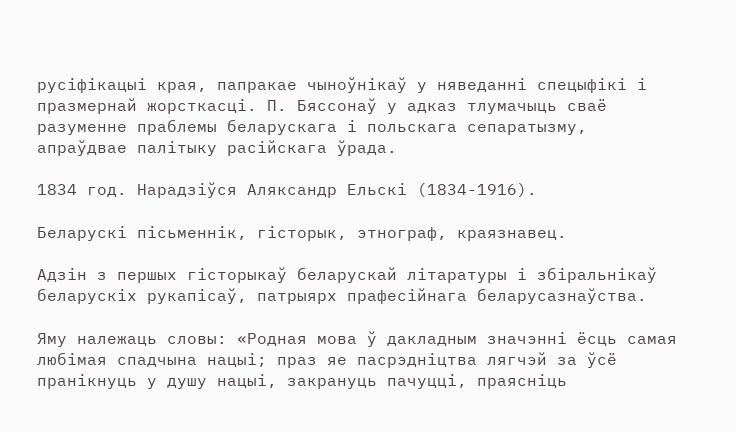русіфікацыі края, папракае чыноўнікаў у няведанні спецыфікі і празмернай жорсткасці. П. Бяссонаў у адказ тлумачыць сваё разуменне праблемы беларускага і польскага сепаратызму, апраўдвае палітыку расійскага ўрада.

1834 год. Нарадзіўся Аляксандр Ельскі (1834-1916).

Беларускі пісьменнік, гісторык, этнограф, краязнавец.

Адзін з першых гісторыкаў беларускай літаратуры і збіральнікаў беларускіх рукапісаў, патрыярх прафесійнага беларусазнаўства.

Яму належаць словы: «Родная мова ў дакладным значэнні ёсць самая любімая спадчына нацыі; праз яе пасрэдніцтва лягчэй за ўсё пранікнуць у душу нацыі, закрануць пачуцці, праясніць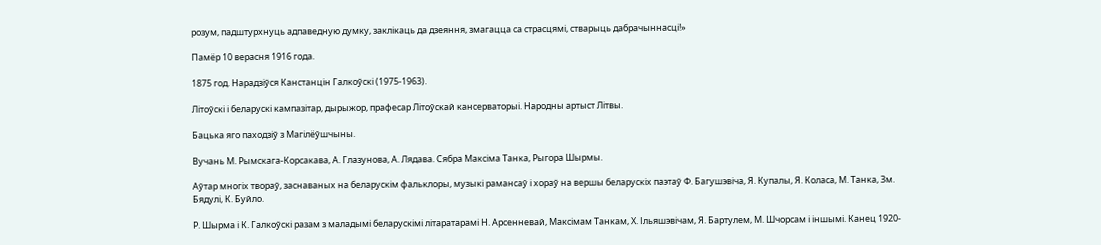розум, падштурхнуць адпаведную думку, заклікаць да дзеяння, змагацца са страсцямі, стварыць дабрачыннасці!»

Памёр 10 верасня 1916 года.

1875 год. Нарадзіўся Канстанцін Галкоўскі (1975-1963).

Літоўскі і беларускі кампазітар, дырыжор, прафесар Літоўскай кансерваторыі. Народны артыст Літвы.

Бацька яго паходзіў з Магілёўшчыны.

Вучань М. Рымскага-Корсакава, А. Глазунова, А. Лядава. Сябра Максіма Танка, Рыгора Шырмы.

Аўтар многіх твораў, заснаваных на беларускім фальклоры, музыкі рамансаў і хораў на вершы беларускіх паэтаў Ф. Багушэвіча, Я. Купалы, Я. Коласа, М. Танка, Зм. Бядулі, К. Буйло.

Р. Шырма і К. Галкоўскі разам з маладымі беларускімі літаратарамі Н. Арсенневай, Максімам Танкам, Х. Ільяшэвічам, Я. Бартулем, М. Шчорсам і іншымі. Канец 1920-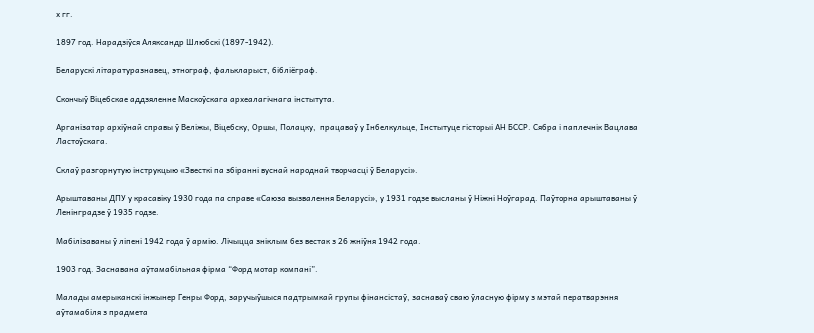х гг.

1897 год. Нарадзіўся Аляксандр Шлюбскі (1897-1942).

Беларускі літаратуразнавец, этнограф, фалькларыст, бібліёграф.

Скончыў Віцебскае аддзяленне Маскоўскага археалагічнага інстытута.

Арганізатар архіўнай справы ў Веліжы, Віцебску, Оршы, Полацку,  працаваў у Інбелкульце, Інстытуце гісторыі АН БССР. Сябра і паплечнік Вацлава Ластоўскага.

Склаў разгорнутую інструкцыю «Звесткі па збіранні вуснай народнай творчасці ў Беларусі».

Арыштаваны ДПУ у красавіку 1930 года па справе «Саюза вызвалення Беларусі», у 1931 годзе высланы ў Ніжні Ноўгарад. Паўторна арыштаваны ў Ленінградзе ў 1935 годзе.

Мабілізаваны ў ліпені 1942 года ў армію. Лічыцца зніклым без вестак з 26 жніўня 1942 года.

1903 год. Заснавана аўтамабільная фірма “Форд мотар компані”.

Малады амерыканскі інжынер Генры Форд, заручыўшыся падтрымкай групы фінансістаў, заснаваў сваю ўласную фірму з мэтай ператварэння аўтамабіля з прадмета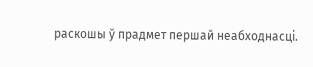раскошы ў прадмет першай неабходнасці.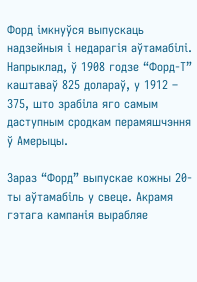Форд імкнуўся выпускаць надзейныя і недарагія аўтамабілі. Напрыклад, ў 1908 годзе “Форд-Т” каштаваў 825 долараў, у 1912 – 375, што зрабіла яго самым даступным сродкам перамяшчэння ў Амерыцы.

Зараз “Форд” выпускае кожны 20-ты аўтамабіль у свеце. Акрамя гэтага кампанія вырабляе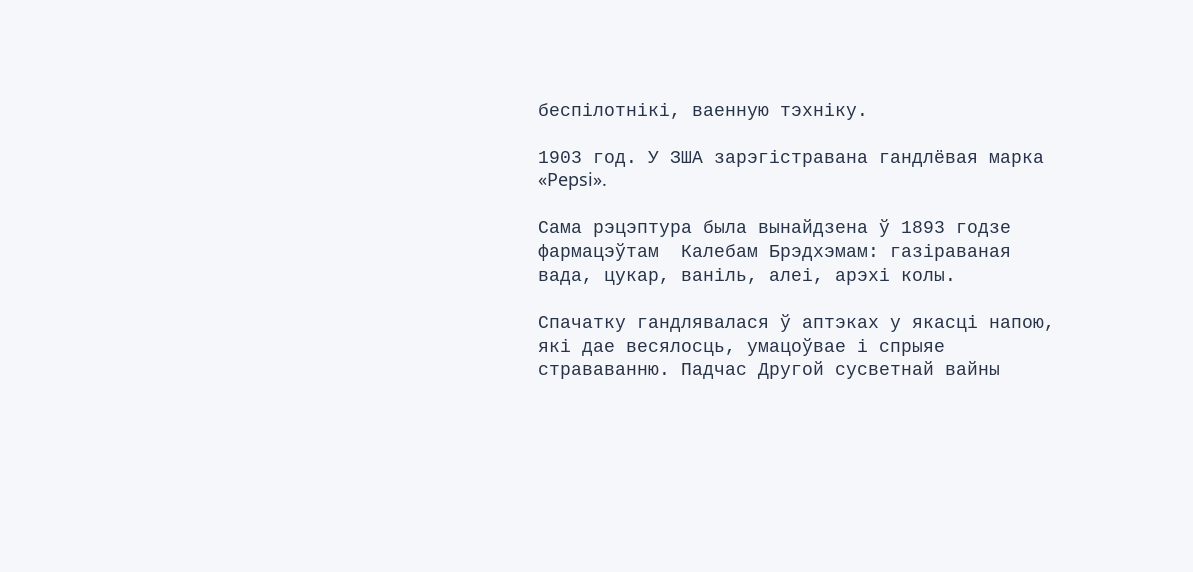беспілотнікі, ваенную тэхніку.

1903 год. У ЗША зарэгістравана гандлёвая марка «Pepsi».

Сама рэцэптура была вынайдзена ў 1893 годзе фармацэўтам  Калебам Брэдхэмам: газіраваная вада, цукар, ваніль, алеі, арэхі колы.

Спачатку гандлявалася ў аптэках у якасці напою, які дае весялосць, умацоўвае і спрыяе страваванню. Падчас Другой сусветнай вайны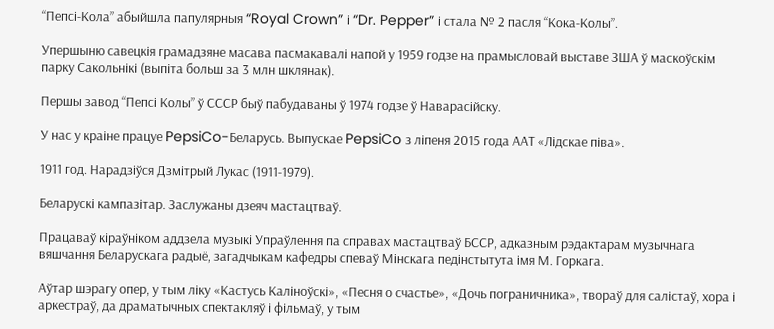“Пепсі-Кола” абыйшла папулярныя “Royal Crown” і “Dr. Pepper” і стала № 2 пасля “Кока-Колы”.

Упершыню савецкія грамадзяне масава пасмакавалі напой у 1959 годзе на прамысловай выставе ЗША ў маскоўскім парку Сакольнікі (выпіта больш за 3 млн шклянак).

Першы завод “Пепсі Колы” ў СССР быў пабудаваны ў 1974 годзе ў Наварасійску.

У нас у краіне працуе PepsiCo-Беларусь. Выпускае PepsiCo з ліпеня 2015 года ААТ «Лідскае піва».

1911 год. Нарадзіўся Дзмітрый Лукас (1911-1979).

Беларускі кампазітар. Заслужаны дзеяч мастацтваў.

Працаваў кіраўніком аддзела музыкі Упраўлення па справах мастацтваў БССР, адказным рэдактарам музычнага вяшчання Беларускага радыё, загадчыкам кафедры спеваў Мінскага педінстытута імя М. Горкага.

Аўтар шэрагу опер, у тым ліку «Кастусь Каліноўскі», «Песня о счастье», «Дочь пограничника», твораў для салістаў, хора і аpкестраў, да драматычных спектакляў і фільмаў, у тым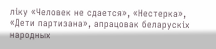ліку «Человек не сдается», «Нестерка», «Дети партизана», апрацовак беларускіх народных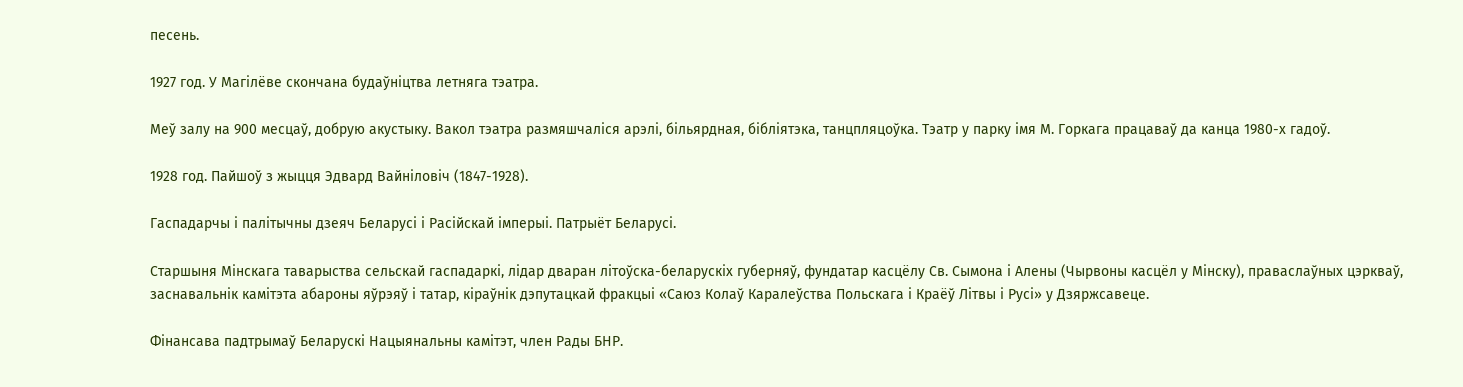песень.

1927 год. У Магілёве скончана будаўніцтва летняга тэатра.

Меў залу на 900 месцаў, добрую акустыку. Вакол тэатра размяшчаліся арэлі, більярдная, бібліятэка, танцпляцоўка. Тэатр у парку імя М. Горкага працаваў да канца 1980-х гадоў.

1928 год. Пайшоў з жыцця Эдвард Вайніловіч (1847-1928).

Гаспадарчы і палітычны дзеяч Беларусі і Расійскай імперыі. Патрыёт Беларусі.

Старшыня Мінскага таварыства сельскай гаспадаркі, лідар дваран літоўска-беларускіх губерняў, фундатар касцёлу Св. Сымона і Алены (Чырвоны касцёл у Мінску), праваслаўных цэркваў, заснавальнік камітэта абароны яўрэяў і татар, кіраўнік дэпутацкай фракцыі «Саюз Колаў Каралеўства Польскага і Краёў Літвы і Русі» у Дзяржсавеце.

Фінансава падтрымаў Беларускі Нацыянальны камітэт, член Рады БНР.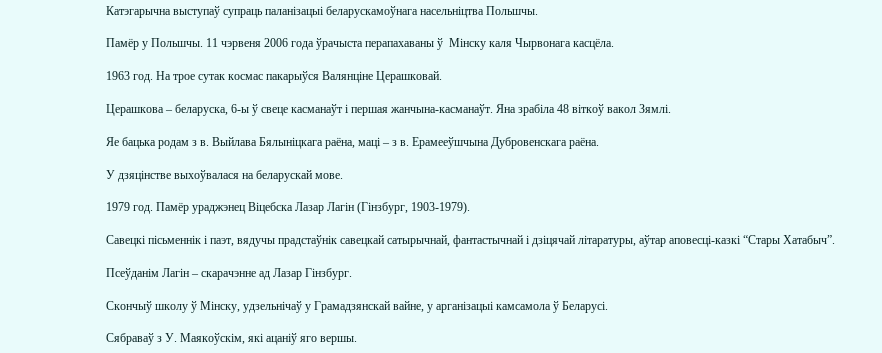Катэгарычна выступаў супраць паланізацыі беларускамоўнага насельніцтва Польшчы.

Памёр у Польшчы. 11 чэрвеня 2006 года ўрачыста перапахаваны ў  Мінску каля Чырвонага касцёла.

1963 год. На трое сутак космас пакарыўся Валянціне Церашковай.

Церашкова – беларуска, 6-ы ў свеце касманаўт і першая жанчына-касманаўт. Яна зрабіла 48 віткоў вакол Зямлі.

Яе бацька родам з в. Выйлава Бялыніцкага раёна, маці – з в. Ерамееўшчына Дубровенскага раёна.

У дзяцінстве выхоўвалася на беларускай мове.

1979 год. Памёр ураджэнец Віцебска Лазар Лагін (Гінзбург, 1903-1979).

Савецкі пісьменнік і паэт, вядучы прадстаўнік савецкай сатырычнай, фантастычнай і дзіцячай літаратуры, аўтар аповесці-казкі “Стары Хатабыч”.

Псеўданім Лагін – скарачэнне ад Лазар Гінзбург.

Скончыў школу ў Мінску, удзельнічаў у Грамадзянскай вайне, у арганізацыі камсамола ў Беларусі.

Сябраваў з У. Маякоўскім, які ацаніў яго вершы.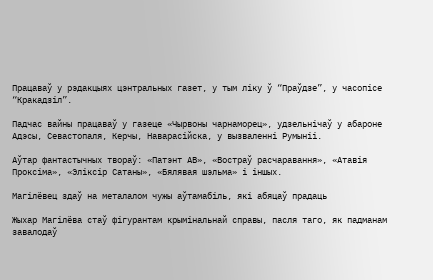Працаваў у рэдакцыях цэнтральных газет, у тым ліку ў “Праўдзе”, у часопісе “Кракадзіл”.

Падчас вайны працаваў у газеце «Чырвоны чарнаморец», удзельнічаў у абароне Адэсы, Севастопаля, Керчы, Наварасійска, у вызваленні Румыніі.

Аўтар фантастычных твораў: «Патэнт АВ», «Востраў расчаравання», «Атавія Проксіма», «Эліксір Сатаны», «Бялявая шэльма» і іншых.

Магілёвец здаў на металалом чужы аўтамабіль, які абяцаў прадаць

Жыхар Магілёва стаў фігурантам крымінальнай справы, пасля таго, як падманам завалодаў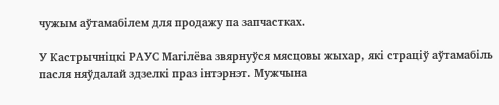чужым аўтамабілем для продажу па запчастках.

У Кастрычніцкі РАУС Магілёва звярнуўся мясцовы жыхар, які страціў аўтамабіль пасля няўдалай здзелкі праз інтэрнэт. Мужчына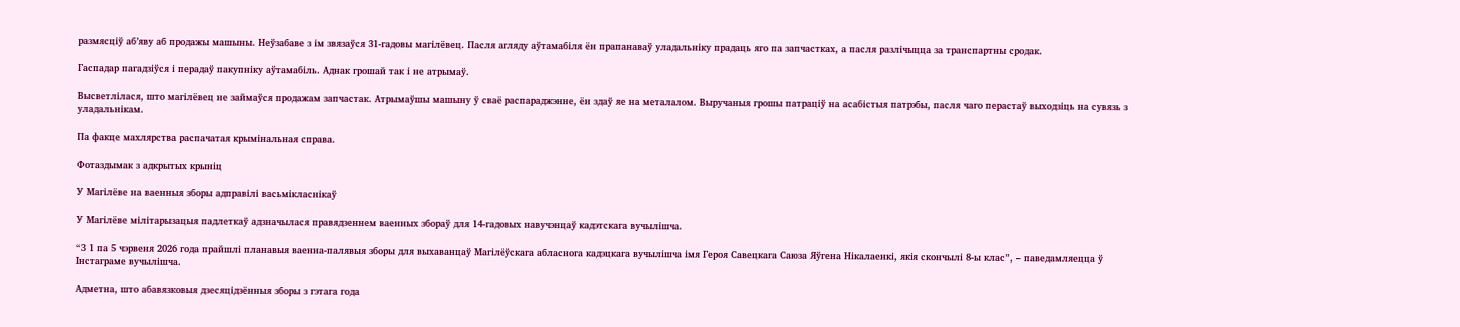размясціў аб’яву аб продажы машыны. Неўзабаве з ім звязаўся 31-гадовы магілёвец. Пасля агляду аўтамабіля ён прапанаваў уладальніку прадаць яго па запчастках, а пасля разлічыцца за транспартны сродак.

Гаспадар пагадзіўся і перадаў пакупніку аўтамабіль. Аднак грошай так і не атрымаў.

Высветлілася, што магілёвец не займаўся продажам запчастак. Атрымаўшы машыну ў сваё распараджэнне, ён здаў яе на металалом. Выручаныя грошы патраціў на асабістыя патрэбы, пасля чаго перастаў выходзіць на сувязь з уладальнікам.

Па факце махлярства распачатая крымінальная справа.

Фотаздымак з адкрытых крыніц

У Магілёве на ваенныя зборы адправілі васьмікласнікаў

У Магілёве мілітарызацыя падлеткаў адзначылася правядзеннем ваенных збораў для 14-гадовых навучэнцаў кадэтскага вучылішча.

“З 1 па 5 чэрвеня 2026 года прайшлі планавыя ваенна-палявыя зборы для выхаванцаў Магілёўскага абласнога кадэцкага вучылішча імя Героя Савецкага Саюза Яўгена Нікалаенкі, якія скончылі 8-ы клас”, – паведамляецца ў Інстаграме вучылішча.

Адметна, што абавязковыя дзесяцідзённыя зборы з гэтага года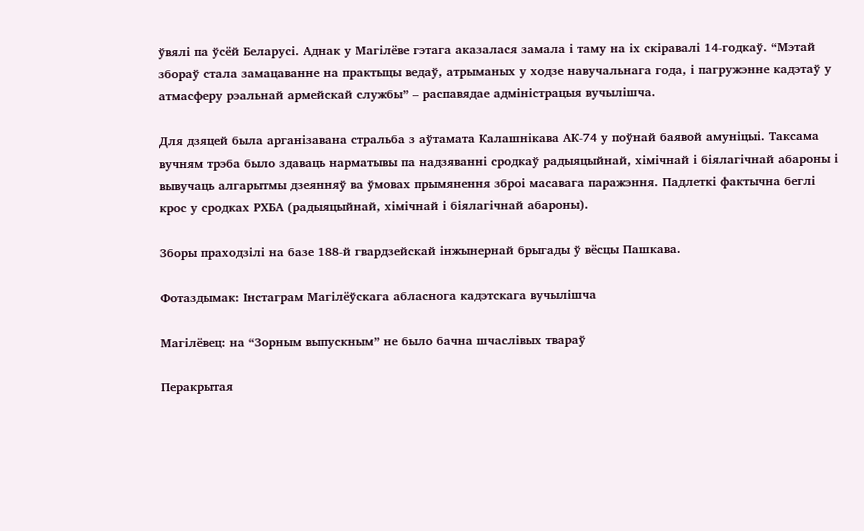ўвялі па ўсёй Беларусі. Аднак у Магілёве гэтага аказалася замала і таму на іх скіравалі 14-годкаў. “Мэтай збораў стала замацаванне на практыцы ведаў, атрыманых у ходзе навучальнага года, і пагружэнне кадэтаў у атмасферу рэальнай армейскай службы” – распавядае адміністрацыя вучылішча.

Для дзяцей была арганізавана стральба з аўтамата Калашнікава АК-74 у поўнай баявой амуніцыі. Таксама вучням трэба было здаваць нарматывы па надзяванні сродкаў радыяцыйнай, хімічнай і біялагічнай абароны і вывучаць алгарытмы дзеянняў ва ўмовах прымянення зброі масавага паражэння. Падлеткі фактычна беглі крос у сродках РХБА (радыяцыйнай, хімічнай і біялагічнай абароны).

Зборы праходзілі на базе 188-й гвардзейскай інжынернай брыгады ў вёсцы Пашкава.

Фотаздымак: Інстаграм Магілёўскага абласнога кадэтскага вучылішча

Магілёвец: на “Зорным выпускным” не было бачна шчаслівых твараў

Перакрытая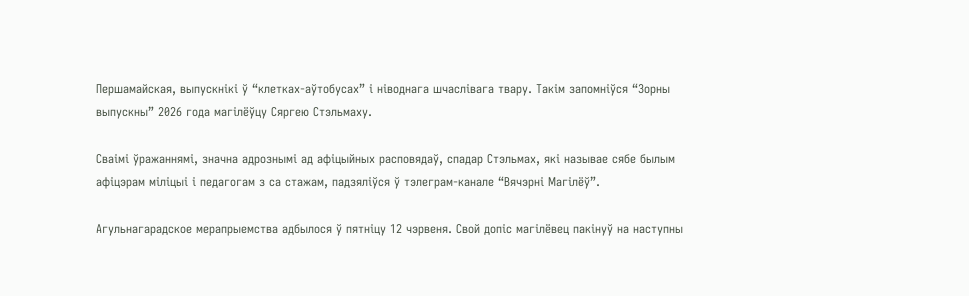Першамайская, выпускнікі ў “клетках-аўтобусах” і ніводнага шчаслівага твару. Такім запомніўся “Зорны выпускны” 2026 года магілёўцу Сяргею Стэльмаху.

Сваімі ўражаннямі, значна адрознымі ад афіцыйных расповядаў, спадар Стэльмах, які называе сябе былым афіцэрам міліцыі і педагогам з са стажам, падзяліўся ў тэлеграм-канале “Вячэрні Магілёў”.

Агульнагарадское мерапрыемства адбылося ў пятніцу 12 чэрвеня. Свой допіс магілёвец пакінуў на наступны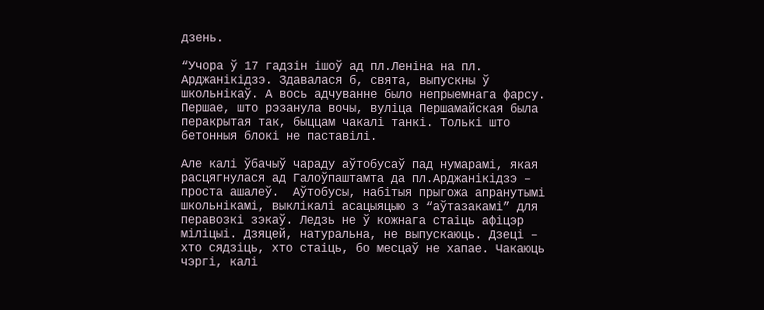дзень.

“Учора ў 17 гадзін ішоў ад пл.Леніна на пл. Арджанікідзэ. Здавалася б, свята, выпускны ў школьнікаў. А вось адчуванне было непрыемнага фарсу. Першае, што рэзанула вочы, вуліца Першамайская была перакрытая так, быццам чакалі танкі. Толькі што бетонныя блокі не паставілі.

Але калі ўбачыў чараду аўтобусаў пад нумарамі, якая расцягнулася ад Галоўпаштамта да пл.Арджанікідзэ – проста ашалеў.  Аўтобусы, набітыя прыгожа апранутымі  школьнікамі, выклікалі асацыяцыю з “аўтазакамі” для перавозкі зэкаў. Ледзь не ў кожнага стаіць афіцэр міліцыі. Дзяцей, натуральна, не выпускаюць. Дзеці – хто сядзіць, хто стаіць, бо месцаў не хапае. Чакаюць чэргі, калі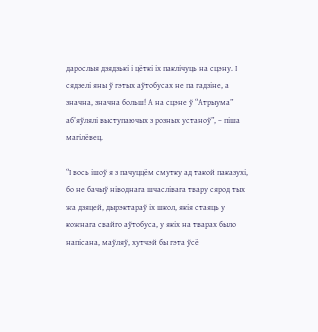дарослыя дзядзькі і цёткі іх паклічуць на сцэну. І сядзелі яны ў гэтых аўтобусах не па гадзіне, а значна, значна больш! А на сцэне ў “Атрыума” аб’яўлялі выступаючых з розных устаноў”, – піша магілёвец.

“І вось ішоў я з пачуццём смутку ад такой паказухі, бо не бачыў ніводнага шчаслівага твару сярод тых жа дзяцей, дырэктараў іх школ, якія стаяць у кожнага свайго аўтобуса, у якіх на тварах было напісана, маўляў, хутчэй бы гэта ўсё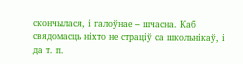скончылася, і галоўнае – шчасна. Каб свядомасць ніхто не страціў са школьнікаў, і да т. п.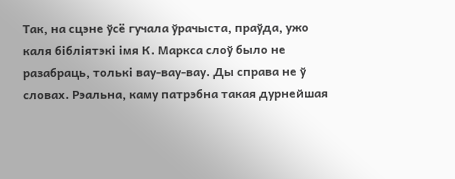Так, на сцэне ўсё гучала ўрачыста, праўда, ужо каля бібліятэкі імя К. Маркса слоў было не разабраць, толькі вау-вау-вау. Ды справа не ў словах. Рэальна, каму патрэбна такая дурнейшая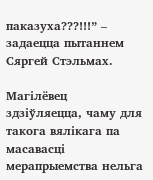паказуха???!!!” – задаецца пытаннем Сяргей Стэльмах.

Магілёвец здзіўляецца, чаму для такога вялікага па масавасці мерапрыемства нельга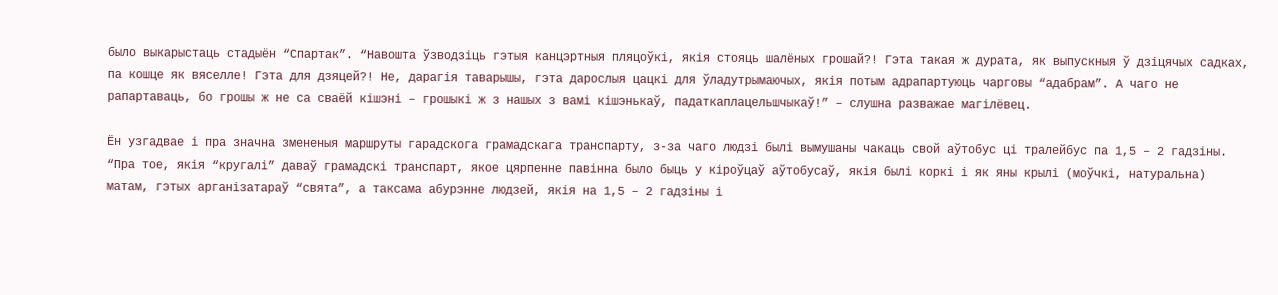было выкарыстаць стадыён “Спартак”. “Навошта ўзводзіць гэтыя канцэртныя пляцоўкі, якія стояць шалёных грошай?! Гэта такая ж дурата, як выпускныя ў дзіцячых садках, па кошце як вяселле! Гэта для дзяцей?! Не, дарагія таварышы, гэта дарослыя цацкі для ўладутрымаючых, якія потым адрапартуюць чарговы “адабрам”. А чаго не рапартаваць, бо грошы ж не са сваёй кішэні – грошыкі ж з нашых з вамі кішэнькаў, падаткаплацельшчыкаў!” – слушна разважае магілёвец.

Ён узгадвае і пра значна змененыя маршруты гарадскога грамадскага транспарту, з-за чаго людзі былі вымушаны чакаць свой аўтобус ці тралейбус па 1,5 – 2 гадзіны. “Пра тое, якія “кругалі” даваў грамадскі транспарт, якое цярпенне павінна было быць у кіроўцаў аўтобусаў, якія былі коркі і як яны крылі (моўчкі, натуральна) матам, гэтых арганізатараў “свята”, а таксама абурэнне людзей, якія на 1,5 – 2 гадзіны і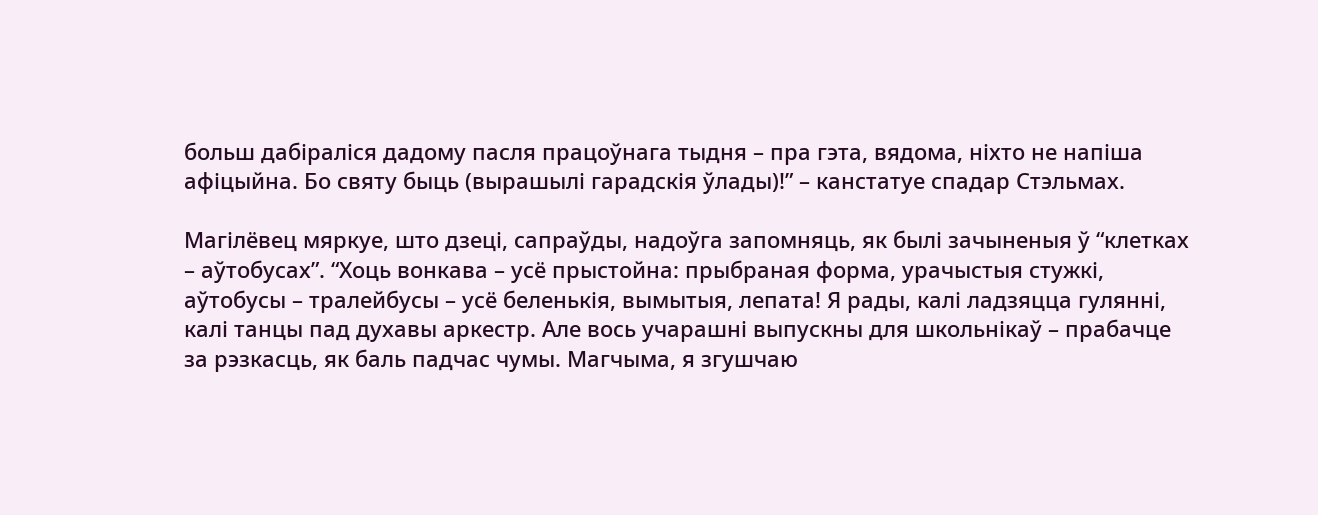больш дабіраліся дадому пасля працоўнага тыдня – пра гэта, вядома, ніхто не напіша афіцыйна. Бо святу быць (вырашылі гарадскія ўлады)!” – канстатуе спадар Стэльмах.

Магілёвец мяркуе, што дзеці, сапраўды, надоўга запомняць, як былі зачыненыя ў “клетках – аўтобусах”. “Хоць вонкава – усё прыстойна: прыбраная форма, урачыстыя стужкі, аўтобусы – тралейбусы – усё беленькія, вымытыя, лепата! Я рады, калі ладзяцца гулянні, калі танцы пад духавы аркестр. Але вось учарашні выпускны для школьнікаў – прабачце за рэзкасць, як баль падчас чумы. Магчыма, я згушчаю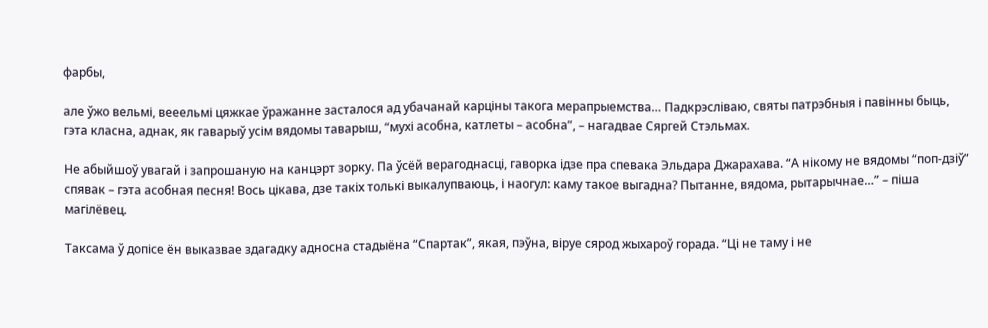фарбы,

але ўжо вельмі, вееельмі цяжкае ўражанне засталося ад убачанай карціны такога мерапрыемства… Падкрэсліваю, святы патрэбныя і павінны быць, гэта класна, аднак, як гаварыў усім вядомы таварыш, “мухі асобна, катлеты – асобна”, – нагадвае Сяргей Стэльмах.

Не абыйшоў увагай і запрошаную на канцэрт зорку. Па ўсёй верагоднасці, гаворка ідзе пра спевака Эльдара Джарахава. “А нікому не вядомы “поп-дзіў” спявак – гэта асобная песня! Вось цікава, дзе такіх толькі выкалупваюць, і наогул: каму такое выгадна? Пытанне, вядома, рытарычнае…” – піша магілёвец.

Таксама ў допісе ён выказвае здагадку адносна стадыёна “Спартак”, якая, пэўна, віруе сярод жыхароў горада. “Ці не таму і не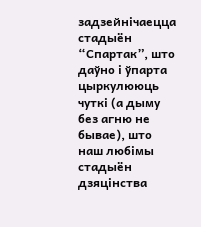задзейнічаецца стадыён “Спартак”, што даўно і ўпарта цыркулююць чуткі (а дыму без агню не бывае), што наш любімы стадыён дзяцінства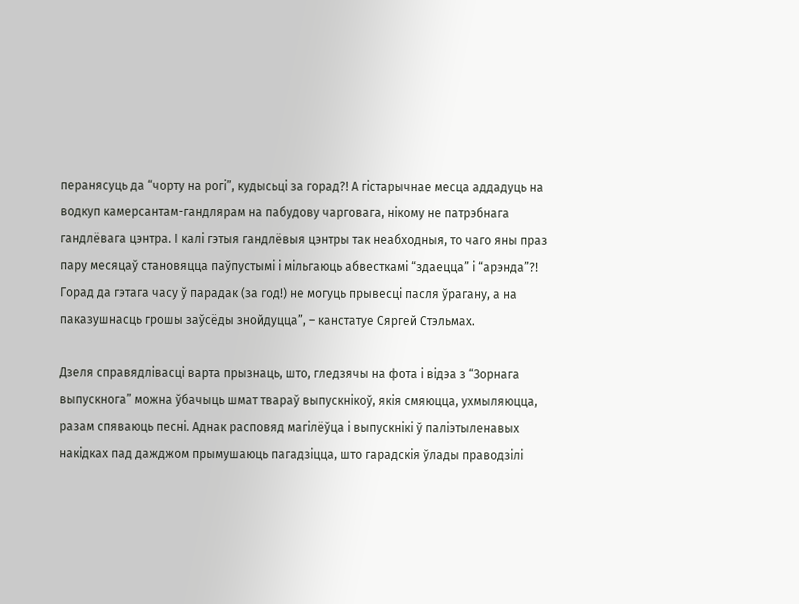перанясуць да “чорту на рогі”, кудысьці за горад?! А гістарычнае месца аддадуць на водкуп камерсантам-гандлярам на пабудову чарговага, нікому не патрэбнага гандлёвага цэнтра. І калі гэтыя гандлёвыя цэнтры так неабходныя, то чаго яны праз пару месяцаў становяцца паўпустымі і мільгаюць абвесткамі “здаецца” і “арэнда”?! Горад да гэтага часу ў парадак (за год!) не могуць прывесці пасля ўрагану, а на паказушнасць грошы заўсёды знойдуцца”, – канстатуе Сяргей Стэльмах.

Дзеля справядлівасці варта прызнаць, што, гледзячы на фота і відэа з “Зорнага выпускнога” можна ўбачыць шмат твараў выпускнікоў, якія смяюцца, ухмыляюцца, разам спяваюць песні. Аднак расповяд магілёўца і выпускнікі ў паліэтыленавых накідках пад дажджом прымушаюць пагадзіцца, што гарадскія ўлады праводзілі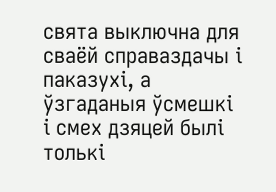свята выключна для сваёй справаздачы і паказухі, а ўзгаданыя ўсмешкі і смех дзяцей былі толькі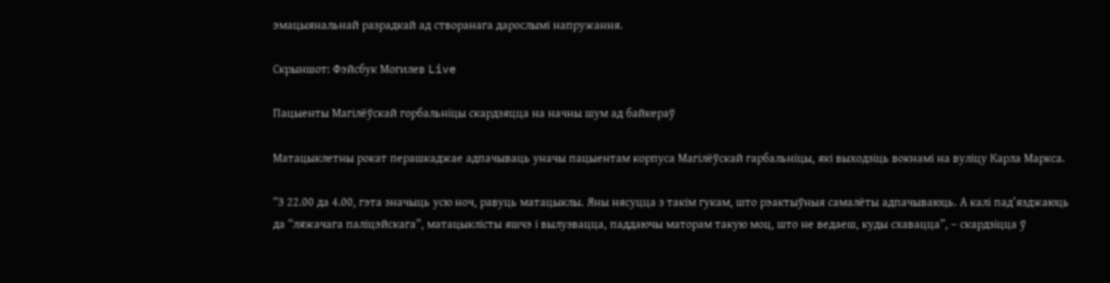эмацыянальнай разрадкай ад створанага дарослымі напружання.

Скрыншот: Фэйсбук Могилев Live

Пацыенты Магілёўскай горбальніцы скардзяцца на начны шум ад байкераў

Матацыклетны рокат перашкаджае адпачываць уначы пацыентам корпуса Магілёўскай гарбальніцы, які выходзіць вокнамі на вуліцу Карла Маркса.

“З 22.00 да 4.00, гэта значыць усю ноч, равуць матацыклы. Яны нясуцца з такім гукам, што рэактыўныя самалёты адпачываюць. А калі пад’язджаюць да “ляжачага паліцэйскага”, матацыклісты яшчэ і вылузвацца, паддаючы маторам такую моц, што не ведаеш, куды схавацца”, – скардзіцца ў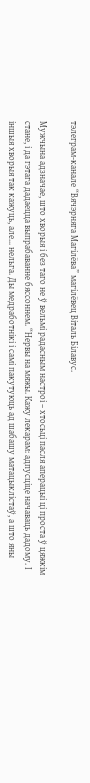тэлеграм-канале “Вячэрняга Магілёва” магілёвец Віталь Білавус.

Мужчына адзначае, што хворыя і без таго не ў вельмі радасным настроі – хтосьці пасля аперацыі ці проста ў цяжкім стане, і да гэтага дадаецца выпрабаванне бяссоннем. “Нервы на мяжы. Кажу лекарам: адпусціце начаваць дадому. І іншыя хворыя так кажуць, але… нельга. Ды медработнікі і самі пакутуюць ад шабашу матацыклістаў, а што яны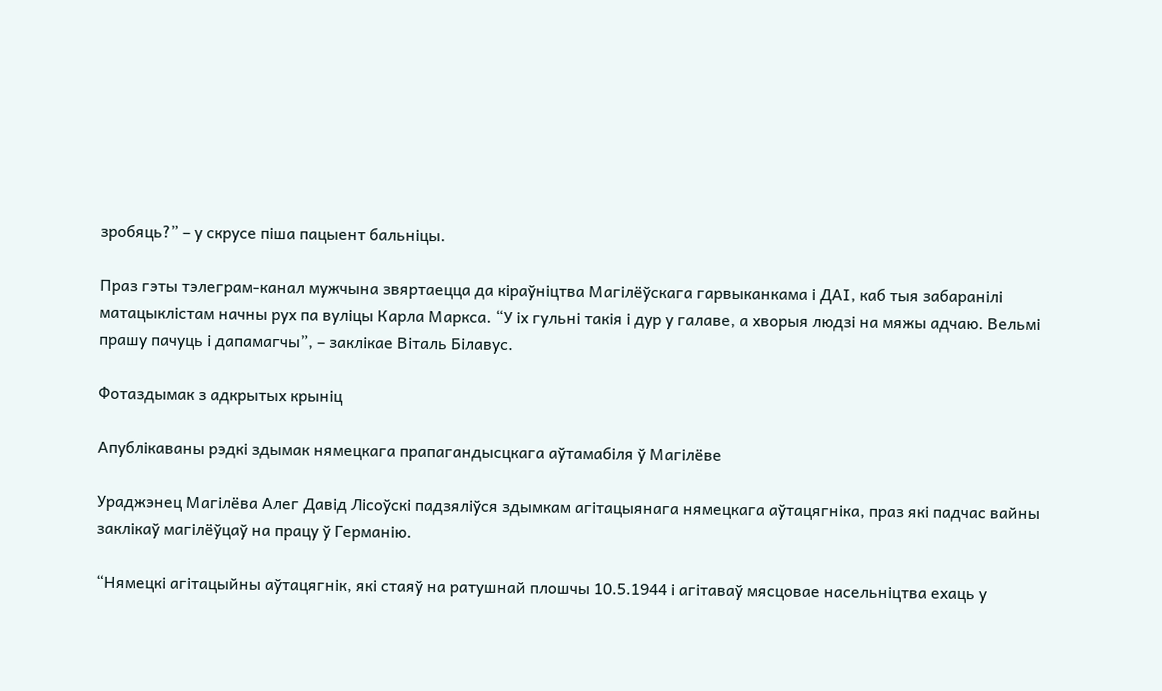зробяць?” – у скрусе піша пацыент бальніцы.

Праз гэты тэлеграм-канал мужчына звяртаецца да кіраўніцтва Магілёўскага гарвыканкама і ДАІ, каб тыя забаранілі матацыклістам начны рух па вуліцы Карла Маркса. “У іх гульні такія і дур у галаве, а хворыя людзі на мяжы адчаю. Вельмі прашу пачуць і дапамагчы”, – заклікае Віталь Білавус.

Фотаздымак з адкрытых крыніц

Апублікаваны рэдкі здымак нямецкага прапагандысцкага аўтамабіля ў Магілёве

Ураджэнец Магілёва Алег Давід Лісоўскі падзяліўся здымкам агітацыянага нямецкага аўтацягніка, праз які падчас вайны заклікаў магілёўцаў на працу ў Германію.

“Нямецкі агітацыйны аўтацягнік, які стаяў на ратушнай плошчы 10.5.1944 і агітаваў мясцовае насельніцтва ехаць у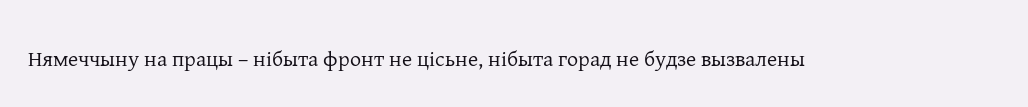Нямеччыну на працы – нібыта фронт не цісьне, нібыта горад не будзе вызвалены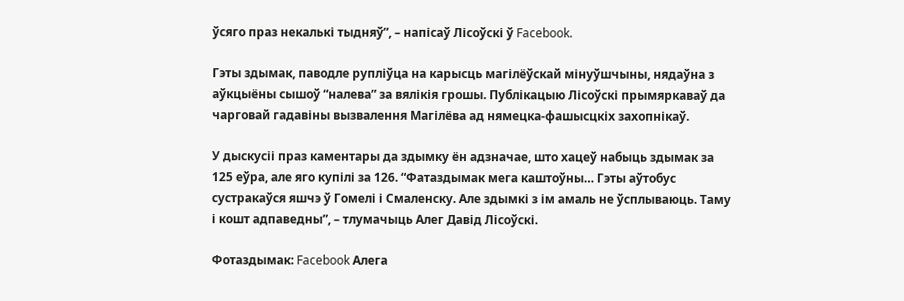ўсяго праз некалькі тыдняў”, – напісаў Лісоўскі ў Facebook.

Гэты здымак, паводле рупліўца на карысць магілёўскай мінуўшчыны, нядаўна з аўкцыёны сышоў “налева” за вялікія грошы. Публікацыю Лісоўскі прымяркаваў да чарговай гадавіны вызвалення Магілёва ад нямецка-фашысцкіх захопнікаў.

У дыскусіі праз каментары да здымку ён адзначае, што хацеў набыць здымак за 125 еўра, але яго купілі за 126. “Фатаздымак мега каштоўны… Гэты аўтобус сустракаўся яшчэ ў Гомелі і Смаленску. Але здымкі з ім амаль не ўсплываюць. Таму і кошт адпаведны”, – тлумачыць Алег Давід Лісоўскі.

Фотаздымак: Facebook Алега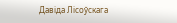Давіда Лісоўскага